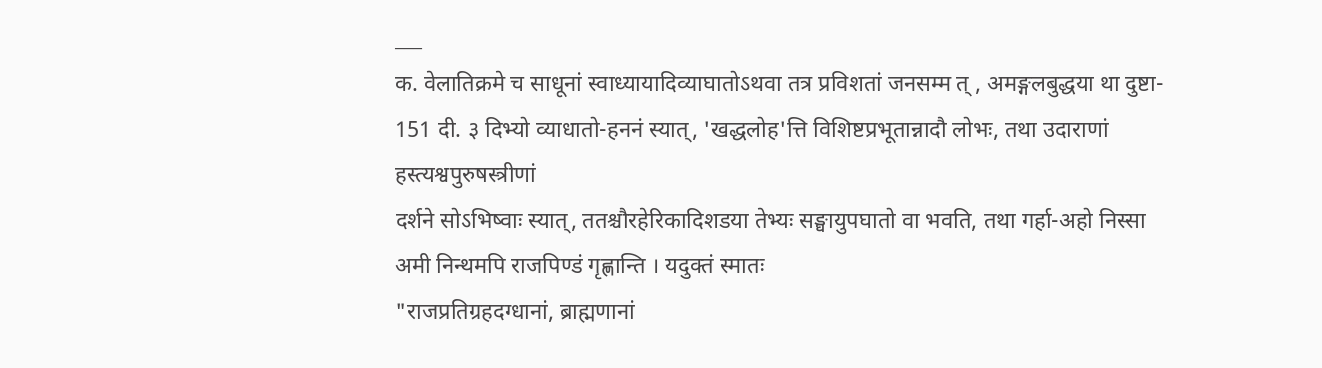___
क. वेलातिक्रमे च साधूनां स्वाध्यायादिव्याघातोऽथवा तत्र प्रविशतां जनसम्म त् , अमङ्गलबुद्धया था दुष्टा- 151 दी. ३ दिभ्यो व्याधातो-हननं स्यात्, 'खद्धलोह'त्ति विशिष्टप्रभूतान्नादौ लोभः, तथा उदाराणां हस्त्यश्वपुरुषस्त्रीणां
दर्शने सोऽभिष्वाः स्यात्, ततश्चौरहेरिकादिशडया तेभ्यः सङ्घायुपघातो वा भवति, तथा गर्हा-अहो निस्सा अमी निन्थमपि राजपिण्डं गृह्णान्ति । यदुक्तं स्मातः
"राजप्रतिग्रहदग्धानां, ब्राह्मणानां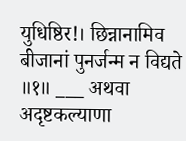युधिष्ठिर!। छिन्नानामिव बीजानां पुनर्जन्म न विद्यते ॥१॥ ___ अथवा अदृष्टकल्याणा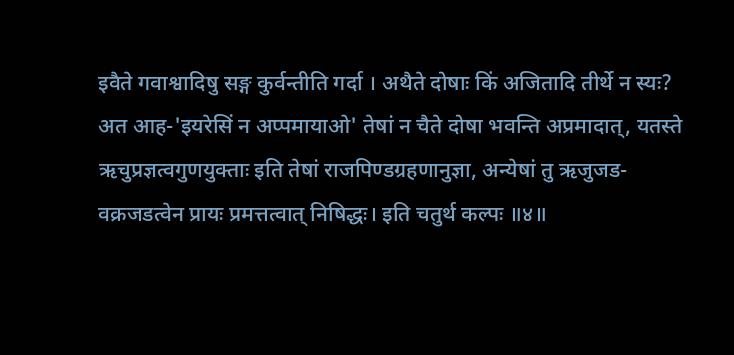इवैते गवाश्वादिषु सङ्ग कुर्वन्तीति गर्दा । अथैते दोषाः किं अजितादि तीर्थे न स्यः? अत आह-'इयरेसिं न अप्पमायाओ' तेषां न चैते दोषा भवन्ति अप्रमादात्, यतस्ते ऋचुप्रज्ञत्वगुणयुक्ताः इति तेषां राजपिण्डग्रहणानुज्ञा, अन्येषां तु ऋजुजड-वक्रजडत्वेन प्रायः प्रमत्तत्वात् निषिद्धः। इति चतुर्थ कल्पः ॥४॥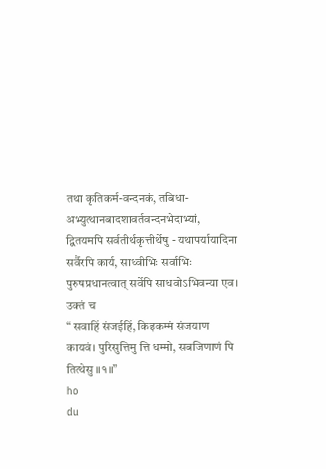तथा कृतिकर्म-वन्दनकं, तबिधा-अभ्युत्थानबादशावर्तवन्दनभेदाभ्यां, द्वितयमपि सर्वतीर्थकृत्तीर्थेषु - यथापर्यायादिना सर्वैरपि कार्य, साध्वीभिः सर्वाभिः पुरुषप्रधानत्वात् सर्वेपि साधवोऽभिवन्या एव। उक्तं च
“ सवाहिं संजईहिं, किइकम्मं संजयाण कायवं। पुरिसुत्तिमु त्ति धम्मो, सबजिणाणं पि तित्थेसु ॥१॥”
ho
du